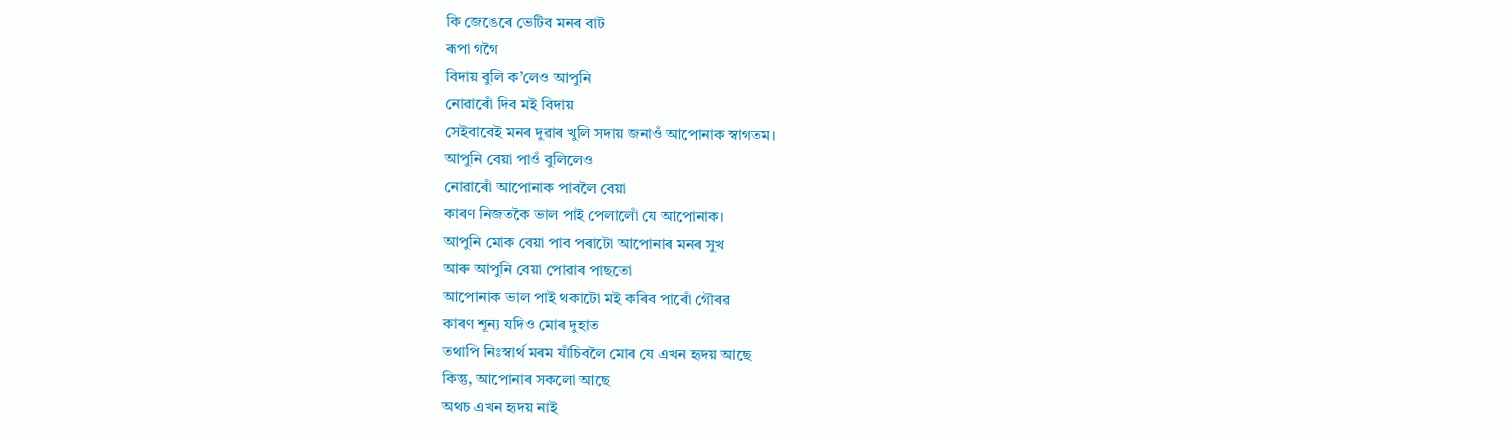কি জেঙেৰে ভেটিব মনৰ বাট
ৰূপা গগৈ
বিদায় বুলি ক’লেও আপুনি
নোৱাৰোঁ দিব মই বিদায়
সেইবাবেই মনৰ দুৱাৰ খুলি সদায় জনাওঁ আপোনাক স্বাগতম।
আপুনি বেয়া পাওঁ বুলিলেও
নোৱাৰোঁ আপোনাক পাবলৈ বেয়া
কাৰণ নিজতকৈ ভাল পাই পেলালোঁ যে আপোনাক।
আপুনি মোক বেয়া পাব পৰাটো আপোনাৰ মনৰ সুখ
আৰু আপুনি বেয়া পোৱাৰ পাছতো
আপোনাক ভাল পাই থকাটো মই কৰিব পাৰোঁ গৌৰৱ
কাৰণ শূন্য যদিও মোৰ দুহাত
তথাপি নিঃস্বাৰ্থ মৰম যাঁচিবলৈ মোৰ যে এখন হৃদয় আছে
কিন্তু, আপোনাৰ সকলো আছে
অথচ এখন হৃদয় নাই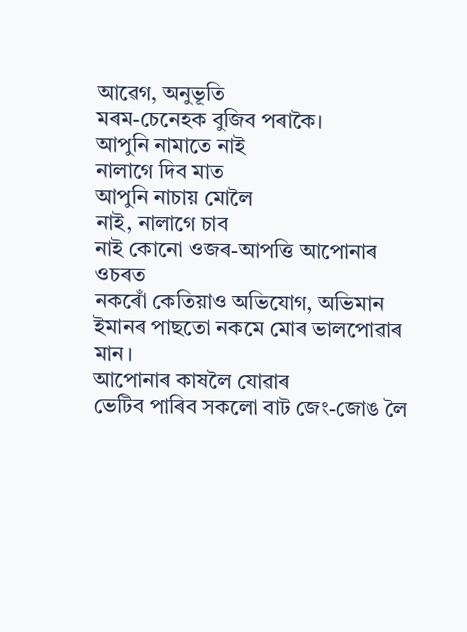আৱেগ, অনুভূতি
মৰম-চেনেহক বুজিব পৰাকৈ।
আপুনি নামাতে নাই
নালাগে দিব মাত
আপুনি নাচায় মোলৈ
নাই, নালাগে চাব
নাই কোনো ওজৰ-আপত্তি আপোনাৰ ওচৰত
নকৰোঁ কেতিয়াও অভিযোগ, অভিমান
ইমানৰ পাছতো নকমে মোৰ ভালপোৱাৰ মান।
আপোনাৰ কাষলৈ যোৱাৰ
ভেটিব পাৰিব সকলো বাট জেং-জোঙ লৈ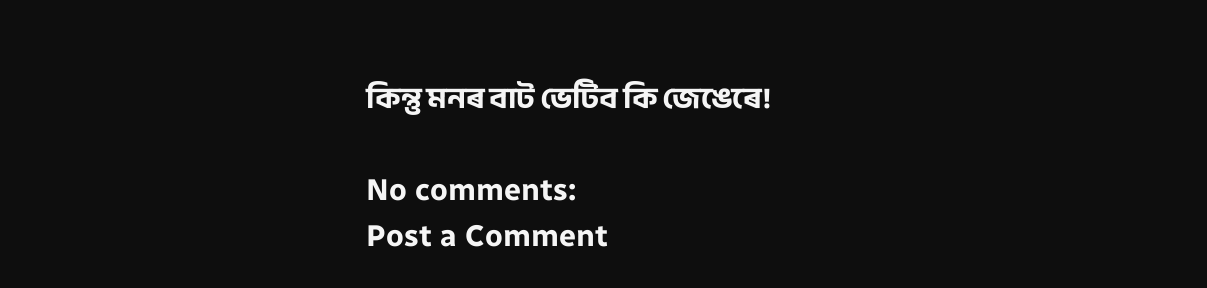কিন্তু মনৰ বাট ভেটিব কি জেঙেৰে!

No comments:
Post a Comment